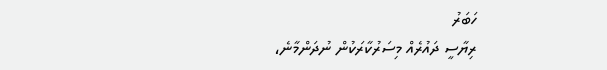ހަބަރު
ރިޔާސީ ދައުރެއް މިސަރުކާރަކުން ނުދަންމާނެ،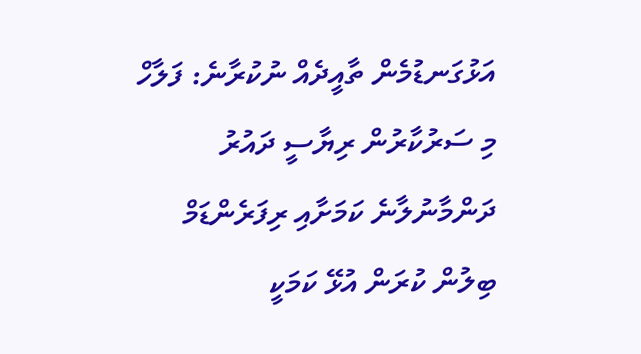އަޅުގަނޑުމެން ތާއީދެއް ނުކުރާނެ: ފަލާހް
މި ސަރުކާރުން ރިޔާސީ ދައުރު ދަންމާނުލާނެ ކަމަށާއި ރިފަރެންޑަމް ބިލުން ކުރަން އުޅޭ ކަމަކީ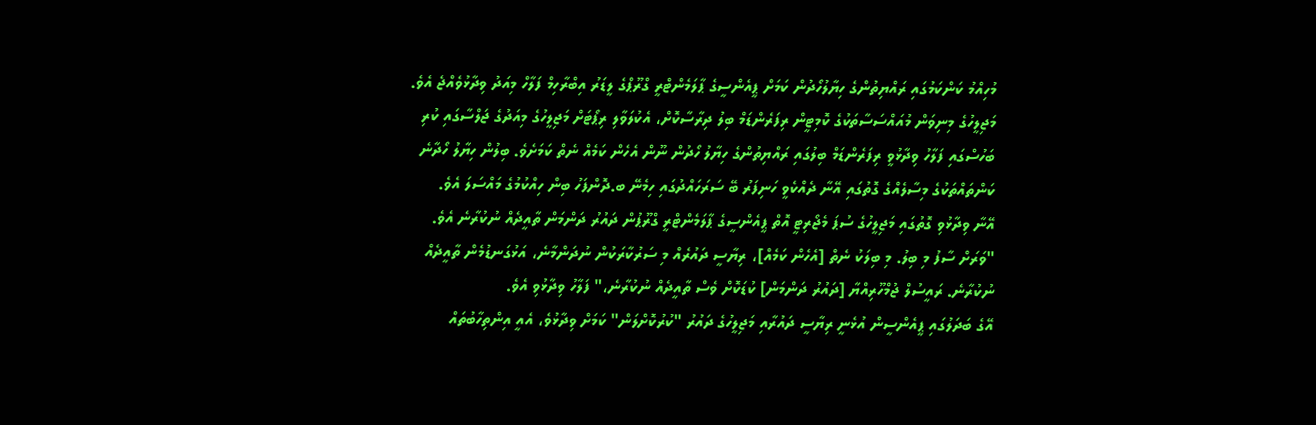މުހިއްމު ކަންކަމުގައި ރައްޔިތުންގެ ހިޔާލުހޯދުން ކަމަށް ޕީއެންސީގެ ޕާލަމެންޓްރީ ގްރޫޕްގެ ލީޑަރު އިބްރާހިމް ފަލާހް މިއަދު ވިދާޅުވެއްޖެ އެވެ.
މަޖިލީހުގެ މިނިވަން މުއައްސަސާތަކުގެ ކޮމިޓީން ރިފަރެންޑަމް ބިލު ދިރާސާކޮށް، އެކުލަވާލި ރިޕޯޓަށް މަޖިލީހުގެ މިއަދުގެ ޖަލްސާގައި ކުރި ބަހުސްގައި ފަލާހު ވިދާޅުވީ ރިފަރެންޑަމް ބިލުގައި ރައްޔިތުންގެ ހިޔާލު ހޯދުން ނޫން އެހެން ކަމެއް ނެތް ކަމަށެވެ. ބިލުން ހިޔާލު ހޯދާނެ ކަންތައްތަކުގެ މިސާލެއްގެ ގޮތުގައި އޭނާ ދެއްކެވީ ހަނިފަރު ބޭ ސަރަހައްދުގައި ހިމެނޭ ބ.ދޮންފަހު ބިން ހިއްކުމުގެ މައްސަލަ އެވެ.
އޭނާ ވިދާޅުވި ގޮތުގައި މަޖިލީހުގެ ސުޕަ މެޖޯރިޓީ އޮތް ޕީއެންސީގެ ޕާލަމެންޓްރީ ގްރޫޕުން ދައުރު ދަންމަން ތާއީދެއް ނުކުރާނެ އެވެ.
"ވަރަށް ސާފު މި ބިލު. މި ބިލަކު ނެތް [އެހެން ކަމެއް]، ރިޔާސީ ދައުރެއް މި ސަރުކާރަކުން ނުދަންމާނެ، އަޅުގަނޑުމެން ތާއީދެއް ނުކުރާނެ. ރައީސުލް ޖުމްހޫރިއްޔާ [ދައުރު ދަންމަން] ކުޑަކޮށް ވެސް ތާއީދެއް ނުކުރާނެ،" ފަލާހު ވިދާޅުވި އެވެ.
އޭގެ ބަދަލުގައި ޕީއެންސީން އުޅެނީ ރިޔާސީ ދައުރާއި މަޖިލީހުގެ ދައުރު "ކުރުކޮށްލަން" ކަމަށް ވިދާޅުވެ، އެއީ އިންތިހާބުތައް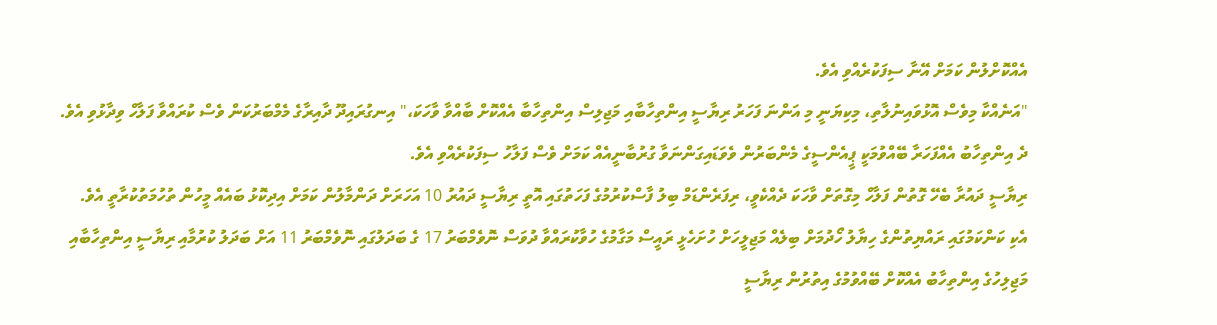އެއްކޮށްލުން ކަމަށް އޭނާ ސިފަކުރެއްވި އެވެ.
"އަނެއްކާ މިވެސް އޮޅުވައިނުލާތި، މިކިޔަނީ މި އަންނަ ފަހަރު ރިޔާސީ އިންތިހާބާއި މަޖިލިސް އިންތިހާބާ އެއްކޮށް ބާއްވާ ވާހަކަ،" އިނގުރައިދޫ ދާއިރާގެ މެމްބަރުކަން ވެސް ކުރައްވާ ފަލާހް ވިދާޅުވި އެވެ.
ދެ އިންތިހާބު އެއްފަހަރާ ބޭއްވުމަކީ ޕީއެންސީގެ މެންބަރުން ވެވަޑައިގަންނަވާ ގުރުބާނީއެއް ކަމަށް ވެސް ފަލާހު ސިފަކުރެއްވި އެވެ.
ރިޔާސީ ދައުރާ ބެހޭ ގޮތުން ފަލާހް މިގޮތަށް ވާހަކަ ދެއްކެވީ، ރިފަރެންޑަމް ބިލު ފާސްކުރުމުގެ ފަހަތުގައި އޮތީ ރިޔާސީ ދައުރު 10 އަހަރަށް ދަންމާލުން ކަމަށް އިދިކޮޅު ބައެއް މީހުން ތުހުމަތުކުރާތީ އެވެ.
އެކި ކަންކަމުގައި ރައްޔިތުންގެ ހިޔާލު ހޯދުމަށް ބިލެއް މަޖިލީހަށް ހުށަހެޅީ ރައީސް މަގާމުގެ ހުވާކުރައްވާ ދުވަސް ނޮވެމްބަރު 17 ގެ ބަދަލުގައި ނޮވެމްބަރު 11 އަށް ބަދަލު ކުރުމާއި ރިޔާސީ އިންތިހާބާއި މަޖިލިހުގެ އިންތިހާބު އެއްކޮށް ބޭއްވުމުގެ އިތުރުން ރިޔާސީ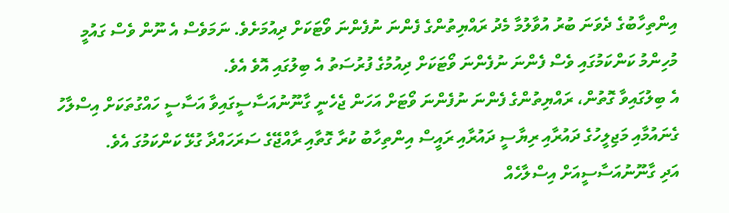އިންތިހާބުގެ ދެވަނަ ބުރު އުވާލުމާ މެދު ރައްޔިތުންގެ ފެންނަ ނުފެންނަ ވޯޓަކަށް ދިއުމަށެވެ. ނަމަވެސް އެ ނޫން ވެސް ގައުމީ މުހިންމު ކަންކަމުގައި ވެސް ފެންނަ ނުފެންނަ ވޯޓަކަށް ދިއުމުގެ ފުރުސަތު އެ ބިލުގައި އޮވެ އެވެ.
އެ ބިލުގައިވާ ގޮތުން، ރައްޔިތުންގެ ފެންނަ ނުފެންނަ ވޯޓަށް އަހަން ޖެހެނީ ގާނޫނުއަސާސީގައިވާ އަސާސީ ހައްގުތަކަށް އިސްލާހު ގެނައުމާއި މަޖިލީހުގެ ދައުރާއި ރިޔާސީ ދައުރާއި ރައީސް އިންތިހާބު ކުރާ ގޮތާއި ރާއްޖޭގެ ސަރަހައްދާ ގުޅޭ ކަންކަމުގަ އެވެ.
އަދި ގާނޫނުއަސާސީއަށް އިސްލާހެއް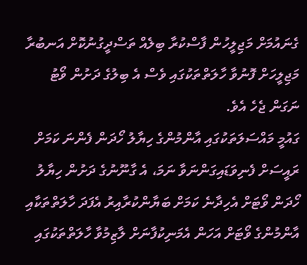ގެނައުމަށް މަޖިލީހުން ފާސްކުރާ ބިލެއް ތަސްދީގުނުކޮށް އަނބުރާ މަޖިލީހަށް ފޮނުވާ ހާލަތްތަކުގައި ވެސް އެ ބިލުގެ ދަށުން ވޯޓު ނަގަން ޖެހެ އެވެ.
ގައުމީ މައްސަލަތަކުގައި އާންމުންގެ ހިޔާލު ހޯދަން ފެންނަ ކަމަށް ރައީސަށް ފެނިވަޑައިގަންނަވާ ނަމަ، އެ ގާނޫނުގެ ދަށުން ހިޔާލު ހޯދަން ވޯޓަށް އެހިދާނެ ކަމަށް ބަޔާންކުރާއިރު އެފަދަ ހާލަތްތަކާއި އާންމުންގެ ވޯޓަށް އަހަން އެމަނިކުފާނަށް ލާޒިމުވާ ހާލަތްތަކުގައި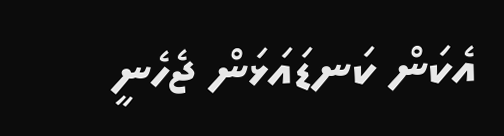އެކަން ކަނޑައަޅަން ޖެހެނީ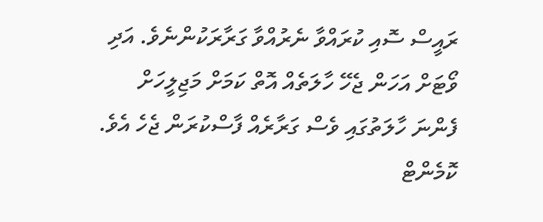ރައީސް ސޮއި ކުރައްވާ ނެރުއްވާ ގަރާރަކުންނެވެ. އަދި ވޯޓަށް އަހަން ޖެހޭ ހާލަތެއް އޮތް ކަމަށް މަޖިލީހަށް ފެންނަ ހާލަތުގައި ވެސް ގަރާރެއް ފާސްކުރަން ޖެހެ އެވެ.
ކޮމެންޓް